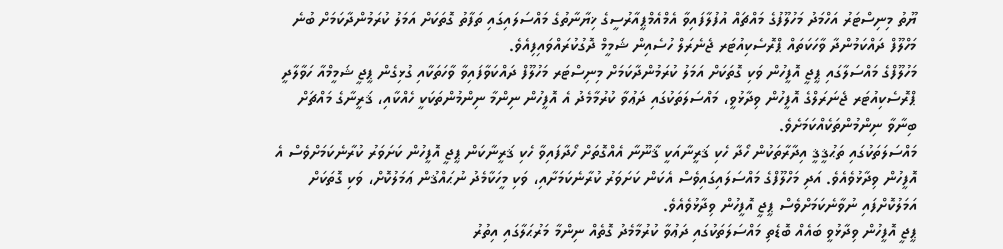ޔޫތު މިނިސްޓަރު އަހްމަދު މަހުލޫފުގެ މައްޗައް އުފުލާފައިވާ އެމްއެމްޕީއާރުސީގެ ޚިޔާނާތުގެ މައްސަލައިގައި ތަފާތު ގޮތަކަށް އަމަލު ކުރަމުންދާކަމަށް ބުނެ މަހްލޫފް ދައްކަމުންދާ ވާހަކަތައް ޕްރޮސެކިއުޓަރ ޖެނެރަލް ހުސެއިން ޝަމީމް ދޮގުކުރައްވައިފިއެވެ.
މަހުލޫފްގެ މައްސަލާގައި ޕީޖީ އޮފީހުން ވަކި ގޮތަކަށް އަމަލު ކުރަމުންދާކަމަށް މިނިސްޓަރ މަހުލޫފް ދައްކަވާފައިވާ ވާހަތަކާއި ގުޅިގެން ޕީޖީ ޝަމީމްއާ ހަވާލާދީ ޕްރޮސެކިއުޓަރ ޖެނަރަލްގެ އޮފީހުން ވިދާޅުވީ، މައްސަލަތަކުގައި ދަޢުވާ ކުރުމާމެދު އެ އޮފީހުން ނިންމާ ނިންމުންތަކަކީ ހެއްކާއި، ޤަރީނާގެ މައްޗަށް ބިނާވާ ނިންމުންތަކެއްކަމަށެވެ.
މައްސަލަތަކުގައި ތަޙުޤީޤީ އިދާރާތަކުން ހޯދާ ހެކި ޤަރީނާއަކީ ޤާނޫނާ އެއްގޮތަށް ހޯދާފައިވާ ހެކި ޤަރީނާކަން ޕީޖީ އޮފީހުން ކަށަވަރު ކުރާނެކަމަށްވެސް އެ އޮފީހުން ވިދާޅުވެއެވެ. އަދި މަހްލޫފްގެ މައްސަލައިގައިވެސް އެކަން ކަށަވަރު ކުރާނެކަމަށާއި، ވަކި މީހަކާމެދު ނުޙައްޤުން ޢަމަލުކޮށް، ވަކި ގޮތަކަށް އަމަލުކޮށްފައި ނުވާނެކަމަށްވެސް ޕީޖީ އޮފީހުން ވިދާޅުވެއެވެ.
ޕީޖީ އޮފީހުން ވިދާޅުވީ ބައެއް ބޮޑެތި މައްސަލަތަކުގައި ދަޢުވާ ކުރުމާމެދު ގޮތެއް ނިންމާ މަރުޙަލާގައި އިތުރު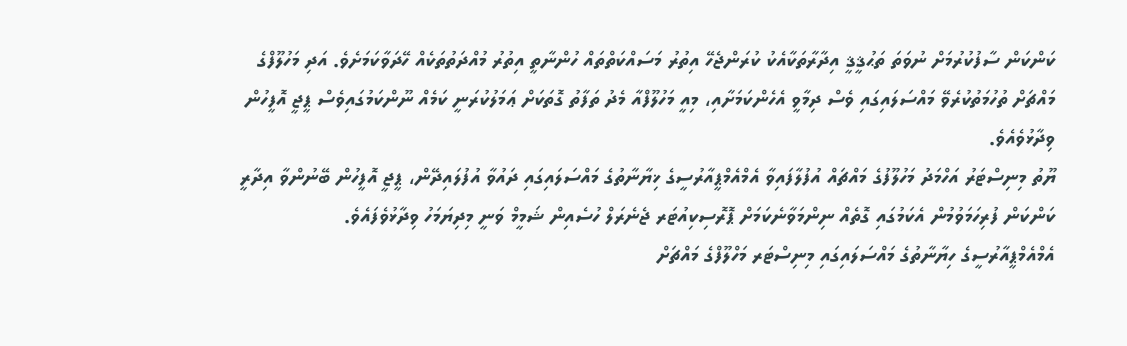ކަންކަން ސާފުކުރުމަށް ނުވަތަ ތަޙުޤީޤީ އިދާރާތަކާއެކު ކުރަންޖެހޭ އިތުރު މަސައްކަތްތައް ހުންނާތީ އިތުރު މުއްދަތުތަކެއް ހޭދަވާކަމަށެވެ. އަދި މަހުލޫފްގެ މައްޗަށް ތުހުމަތުކުރެވޭ މައްސަލައިގައި ވެސް ދިމާވީ އެހެންކަމަށާއި، މިއީ މަހުލޫފްއާ މެދު ތަފާތު ގޮތަކަށް ޢަމަލުކުރަނީ ކަމެއް ނޫންކަމުގައިވެސް ޕީޖީ އޮފީހުން ވިދާޅުވެއެވެ.
ޔޫތު މިނިސްޓަރު އަހްމަދު މަހުލޫފުގެ މައްޗައް އުފުލާފައިވާ އެމްއެމްޕީއާރުސީގެ ޚިޔާނާތުގެ މައްސަލައިގައި ދައުވާ އުފުލައިދޭން، ޕީޖީ އޮފީހުން ބޭނުންވާ އިދާރީ ކަންކަން ފުރިހަމަވުމުން އެކަމުގައި ގޮތެއް ނިންމަވާނެކަމަށް ޕޮރޮސިކިއުޓަރ ޖެނެރަލް ހުސެއިން ޝަމީމް ވަނީ މިދިޔަމަހު ވިދާޅުވެފައެވެ.
އެމްއެމްޕީއާރުސީގެ ހިޔާނާތުގެ މައްސަލައިގައި މިނިސްޓަރ މަހްލޫފްގެ މައްޗަށް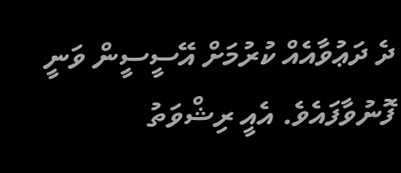ދެ ދަޢުވާއެއް ކުރުމަށް އޭސީސީން ވަނީ ފޮނުވާފައެވެ. އެއީ ރިޝްވަތު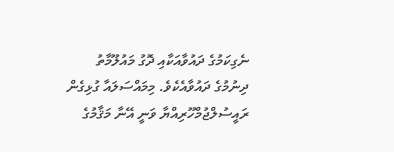ނެގިކަމުގެ ދައުވާއަކާއި ދޮގު މައުލޫމާތު ދިނުމުގެ ދައުވާއެކެވެ. މިމައްސަލައާ ގުޅިގެން ރައީސުލްޖުމްހޫރިއްޔާ ވަނީ އޭނާ މަޤާމުގެ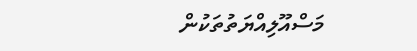މަސްއޫލިއްޔަތުތަކުން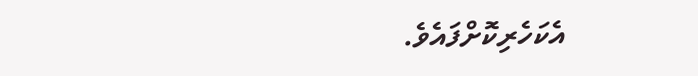އެކަހެރިކޮށްފައެވެ.